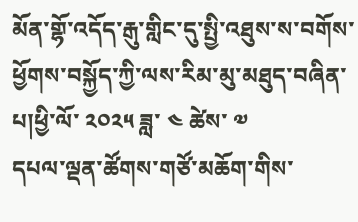མོན་གྷོ་འདོད་རྒུ་གླིང་དུ་སྤྱི་འཐུས་ས་བགོས་ཕྱོགས་བསྐྱོད་ཀྱི་ལས་རིམ་མུ་མཐུད་བཞིན་པ།ཕྱི་ལོ་ ༢༠༢༥ ཟླ་ ༤ ཚེས་ ༧
དཔལ་ལྡན་ཚོགས་གཙོ་མཆོག་གིས་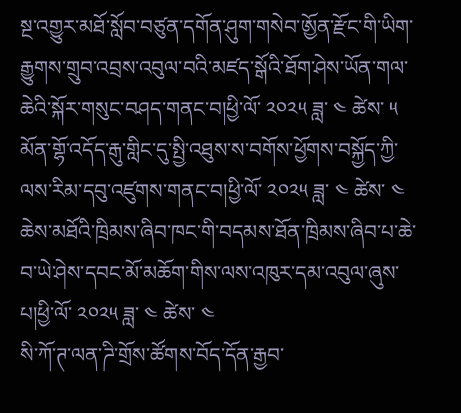སྔ་འགྱུར་མཐོ་སློབ་བཙུན་དགོན་ཤུག་གསེབ་ཨྱོན་རྫོང་གི་ཡིག་རྒྱུགས་གྲུབ་འབྲས་འབུལ་བའི་མཛད་སྒོའི་ཐོག་ཤེས་ཡོན་གལ་ཆེའི་སྐོར་གསུང་བཤད་གནང་བ།ཕྱི་ལོ་ ༢༠༢༥ ཟླ་ ༤ ཚེས་ ༥
མོན་གྷོ་འདོད་རྒུ་གླིང་དུ་སྤྱི་འཐུས་ས་བགོས་ཕྱོགས་བསྐྱོད་ཀྱི་ལས་རིམ་དབུ་འཛུགས་གནང་བ།ཕྱི་ལོ་ ༢༠༢༥ ཟླ་ ༤ ཚེས་ ༤
ཆེས་མཐོའི་ཁྲིམས་ཞིབ་ཁང་གི་བདམས་ཐོན་ཁྲིམས་ཞིབ་པ་ཆེ་བ་ཡེ་ཤེས་དབང་མོ་མཆོག་གིས་ལས་འཁུར་དམ་འབུལ་ཞུས་པ།ཕྱི་ལོ་ ༢༠༢༥ ཟླ་ ༤ ཚེས་ ༤
སི་ཀོ་ཊ་ལན་ཌི་གྲོས་ཚོགས་བོད་དོན་རྒྱབ་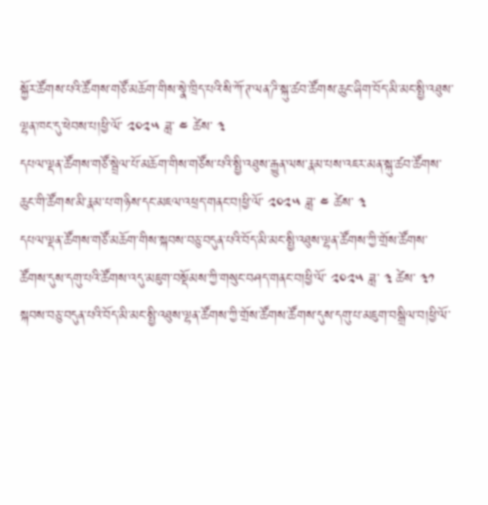སྐྱོར་ཚོགས་པའི་ཚོགས་གཙོ་མཆོག་གིས་སྣེ་ཁྲིད་པའི་སི་ཀོ་ཊ་ལན་ཌི་སྐུ་ཚབ་ཚོགས་ཆུང་ཞིག་བོད་མི་མང་སྤྱི་འཐུས་ལྷན་ཁང་དུ་ཕེབས་པ།ཕྱི་ལོ་ ༢༠༢༥ ཟླ་ ༤ ཚེས་ ༣
དཔལ་ལྡན་ཚོགས་གཙོ་སྦྲེལ་པོ་མཆོག་གིས་གཙོས་པའི་སྤྱི་འཐུས་རྒྱུན་ལས་རྣམ་པས་འཇར་མན་སྐུ་ཚབ་ཚོགས་ཆུང་གི་ཚོགས་མི་རྣམ་པ་གཉིས་དང་མཇལ་འཕྲད་གནང་བ།ཕྱི་ལོ་ ༢༠༢༥ ཟླ་ ༤ ཚེས་ ༣
དཔལ་ལྡན་ཚོགས་གཙོ་མཆོག་གིས་སྐབས་བཅུ་བདུན་པའི་བོད་མི་མང་སྤྱི་འཐུས་ལྷན་ཚོགས་ཀྱི་གྲོས་ཚོགས་ཚོགས་དུས་དགུ་པའི་ཚོགས་འདུ་མཇུག་བསྡོམས་ཀྱི་གསུང་བཤད་གནང་བ།ཕྱི་ལོ་ ༢༠༢༥ ཟླ་ ༣ ཚེས་ ༣༡
སྐབས་བཅུ་བདུན་པའི་བོད་མི་མང་སྤྱི་འཐུས་ལྷན་ཚོགས་ཀྱི་གྲོས་ཚོགས་ཚོགས་དུས་དགུ་པ་མཇུག་བསྒྲིལ་བ།ཕྱི་ལོ་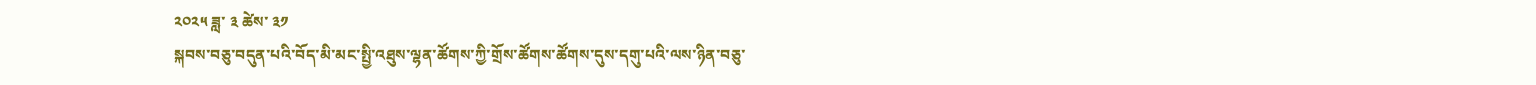༢༠༢༥ ཟླ་ ༣ ཚེས་ ༣༡
སྐབས་བཅུ་བདུན་པའི་བོད་མི་མང་སྤྱི་འཐུས་ལྷན་ཚོགས་ཀྱི་གྲོས་ཚོགས་ཚོགས་དུས་དགུ་པའི་ལས་ཉིན་བཅུ་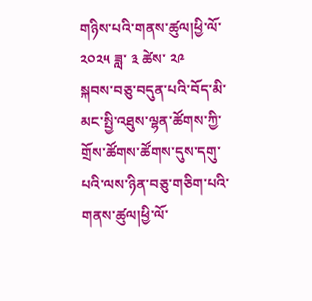གཉིས་པའི་གནས་ཚུལ།ཕྱི་ལོ་ ༢༠༢༥ ཟླ་ ༣ ཚེས་ ༢༩
སྐབས་བཅུ་བདུན་པའི་བོད་མི་མང་སྤྱི་འཐུས་ལྷན་ཚོགས་ཀྱི་གྲོས་ཚོགས་ཚོགས་དུས་དགུ་པའི་ལས་ཉིན་བཅུ་གཅིག་པའི་གནས་ཚུལ།ཕྱི་ལོ་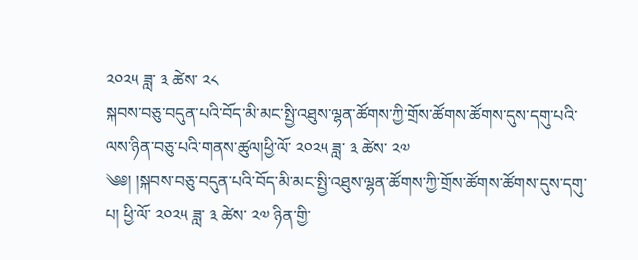༢༠༢༥ ཟླ་ ༣ ཚེས་ ༢༨
སྐབས་བཅུ་བདུན་པའི་བོད་མི་མང་སྤྱི་འཐུས་ལྷན་ཚོགས་ཀྱི་གྲོས་ཚོགས་ཚོགས་དུས་དགུ་པའི་ལས་ཉིན་བཅུ་པའི་གནས་ཚུལ།ཕྱི་ལོ་ ༢༠༢༥ ཟླ་ ༣ ཚེས་ ༢༧
༄༅། །སྐབས་བཅུ་བདུན་པའི་བོད་མི་མང་སྤྱི་འཐུས་ལྷན་ཚོགས་ཀྱི་གྲོས་ཚོགས་ཚོགས་དུས་དགུ་པ། ཕྱི་ལོ་ ༢༠༢༥ ཟླ་ ༣ ཚེས་ ༢༧ ཉིན་གྱི་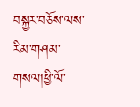བསྐྱར་བཅོས་ལས་རིམ་གཤམ་གསལ།ཕྱི་ལོ་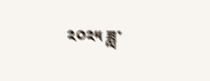༢༠༢༥ ཟླ་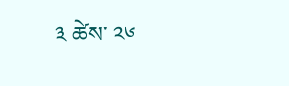༣ ཚེས་ ༢༦